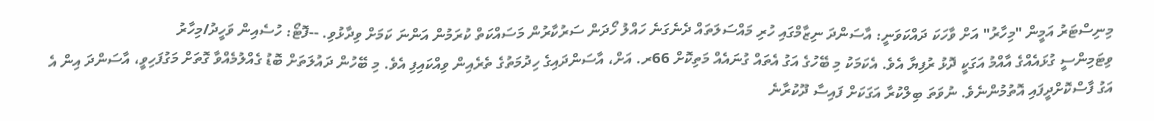މިނިސްޓަރު އަމީން "މިހާރު" އަށް ވާހަކަ ދައްކަވަނީ: އާސަންދަ ނިޒާމްގައި ހުރި މައްސަލަތައް ދެނެގަނެ ހައްލު ހޯދަން ސަރުކާރުން މަސައްކަތް ކުރަމުން އަންނަ ކަމަށް ވިދާޅުވި. --ފޮޓޯ: ހުސެއިން ވަހީދު/މިހާރު
ވިޓަމިންސީ ގުޅައެއްގެ އާއްމު އަގަކީ ދޮޅު ރުފިޔާ އެވެ. އެކަމަކު މި ބޭހުގެ އަގު އެތައް ގުނައެއް މަތިކޮށް 66ރ. އަށް، އާސަންދައިގެ ހިދުމަތުގެ ތެރެއިން ވިއްކައިފި އެވެ. މި ބޭހުން ދައުލަތަށް ބޮޑު ގެއްލުމެއްވާ ގޮތަށް މަގުފަހިވީ، އާސަންދަ އިން އެ އަގު ފާސްކޮށްދީފައި އޮތުމުންނެވެ. ނުވަތަ ބިލްކުރާ އަގަކަށް ފައިސާ ދޫކުރާނެ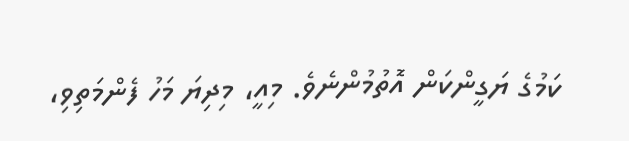ކަމުގެ ޔަގީންކަން އޮތުމުންނެވެ. މިއީ، މިދިޔަ މަހު ފެންމަތިވި،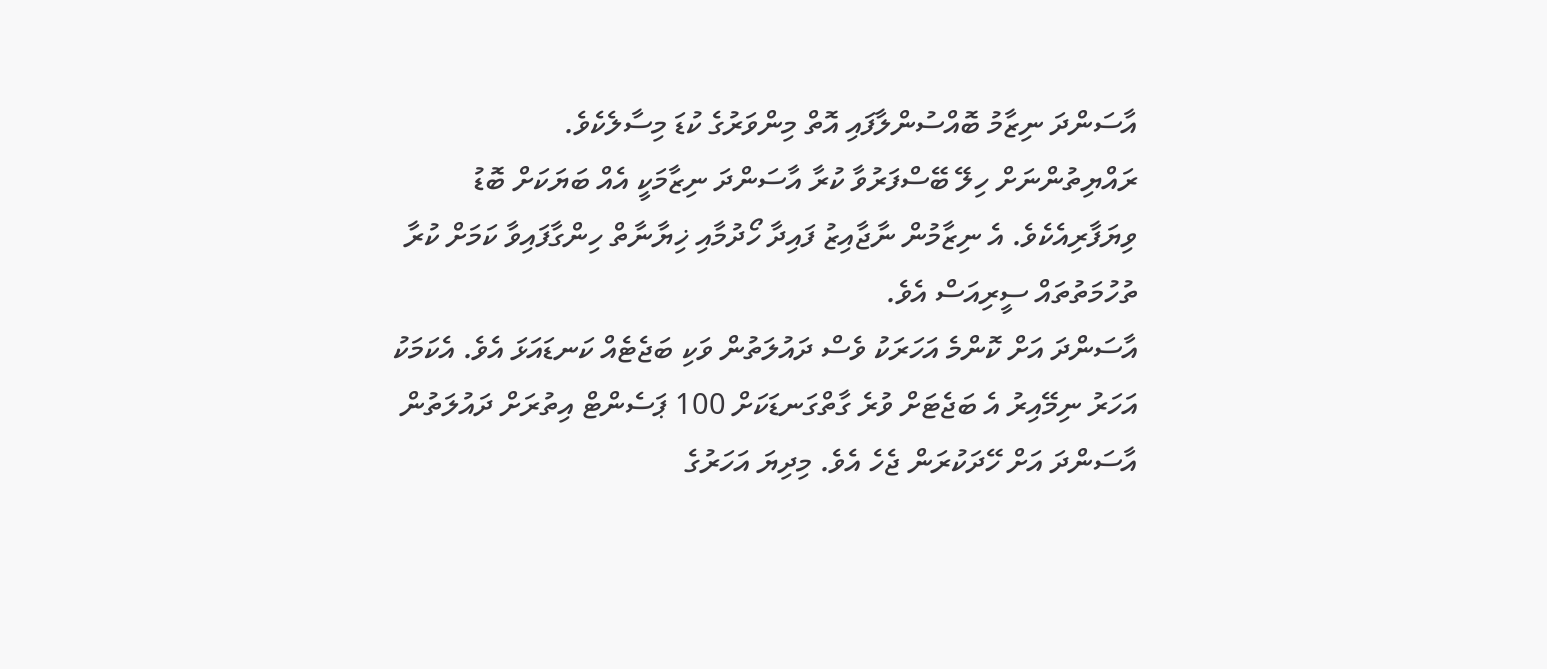އާސަންދަ ނިޒާމު ބޮއްސުންލާފައި އޮތް މިންވަރުގެ ކުޑަ މިސާލެކެވެ.
ރައްޔިތުންނަށް ހިލޭ ބޭސްފަރުވާ ކުރާ އާސަންދަ ނިޒާމަކީ އެއް ބަޔަކަށް ބޮޑު ވިޔަފާރިއެކެވެ. އެ ނިޒާމުން ނާޖާއިޒު ފައިދާ ހޯދުމާއި ޚިޔާނާތް ހިންގާފައިވާ ކަމަށް ކުރާ ތުހުމަތުތައް ސީރިއަސް އެވެ.
އާސަންދަ އަށް ކޮންމެ އަހަރަކު ވެސް ދައުލަތުން ވަކި ބަޖެޓެއް ކަނޑައަޅަ އެވެ. އެކަމަކު އަހަރު ނިމޭއިރު އެ ބަޖެޓަށް ވުރެ ގާތްގަނޑަކަށް 100 ޕަސެންޓް އިތުރަށް ދައުލަތުން އާސަންދަ އަށް ހޭދަކުރަން ޖެހެ އެވެ. މިދިޔަ އަހަރުގެ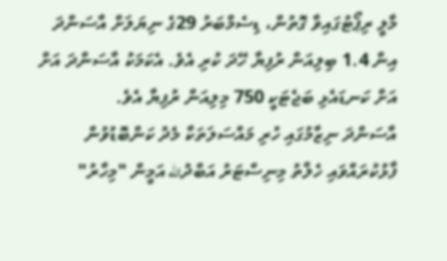މާލީ ރިޕޯޓުގައިވާ ގޮތުން، ޑިސެމްބަރު 29ގެ ނިޔަލަށް އާސަންދަ އިން 1.4 ބިލިއަން ރުފިޔާ ހޭދަ ކުރި އެވެ. އެކަމަކު އާސަންދަ އަށް އަށް ކަނޑައެޅި ބަޖެޓަކީ 750 މިލިއަން ރުފިޔާ އެވެ.
އާސަންދަ ނިޒާމުގައި ހުރި މައްސަލަތަކާ މެދު ކަންބޮޑުވުން ފާޅުކުރައްވައި ހެލްތު މިނިސްޓަރު އަބްދުالله އަމީން "މިހާރު"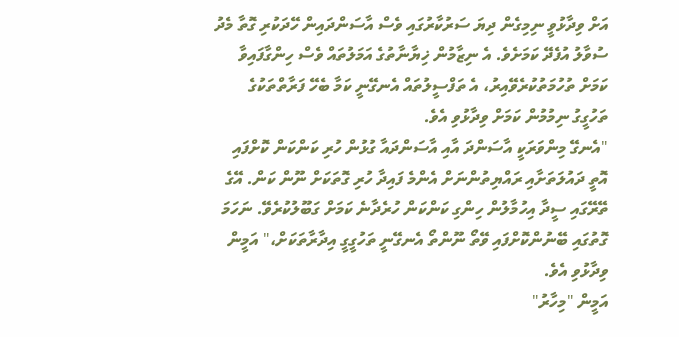އަށް ވިދާޅުވީ ނިމިގެން ދިޔަ ސަރުކާރުގައި ވެސް އާސަންދައިން ހޭދަކުރި ގޮތާ މެދު ސުވާލު އުފެދޭ ކަމަށެވެ. އެ ނިޒާމުން ޚިޔާނާތުގެ އަމަލުތައް ވެސް ހިންގާފައިވާ ކަމަށް ތުހުމަތުކުރެވޭއިރު، އެ ތަފްސީލުތައް އެނގޭނީ ކަމާ ބެހޭ ފަރާތްތަކުގެ ތަހުގީގު ނިމުމުން ކަމަށް ވިދާޅުވި އެވެ.
"އެނގޭ މިންވަރަކީ އާސަންދަ އާއި އާސަންދައާ ގުޅުން ހުރި ކަންކަން ކޮށްފައި އޮތީ ދައުލަތަށާއި ރައްޔިތުންނަށް އެންމެ ފައިދާ ހުރި ގޮތަކަށް ނޫން ކަން. އޭގެ ތޭރޭގައި ސީދާ އިހުމާލުން ހިންގި ކަންކަން ހުރެދާނެ ކަމަށް ގަބޫލުކުރެވޭ. ނަހަމަ ގޮތުގައި ބޭނުންކޮށްފައި ވޭތޯ ނޫންތޯ އެނގޭނީ ތަހުގީގީ އިދާރާތަކަށް،" އަމީން ވިދާޅުވި އެވެ.
އަމީން "މިހާރު"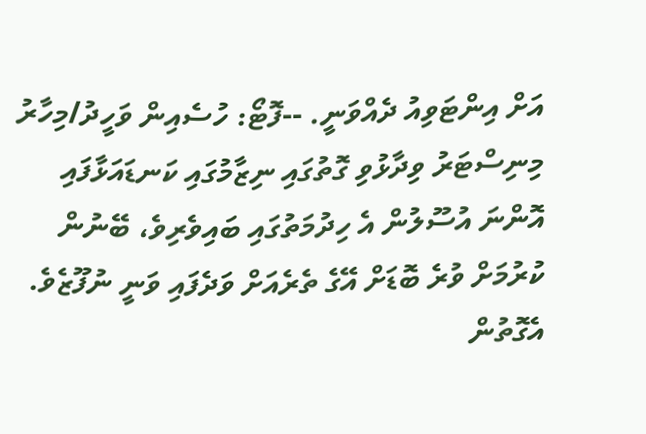އަށް އިންޓަވިއު ދެއްވަނީ. --ފޮޓޯ: ހުސެއިން ވަހީދު/މިހާރު
މިނިސްޓަރު ވިދާޅުވި ގޮތުގައި ނިޒާމުގައި ކަނޑައަޅާފައި އޮންނަ އުސޫލުން އެ ހިދުމަތުގައި ބައިވެރިވެ، ބޭނުން ކުރުމަށް ވުރެ ބޮޑަށް އޭގެ ތެރެއަށް ވަދެފައި ވަނީ ނުފޫޒެވެ. އެގޮތުން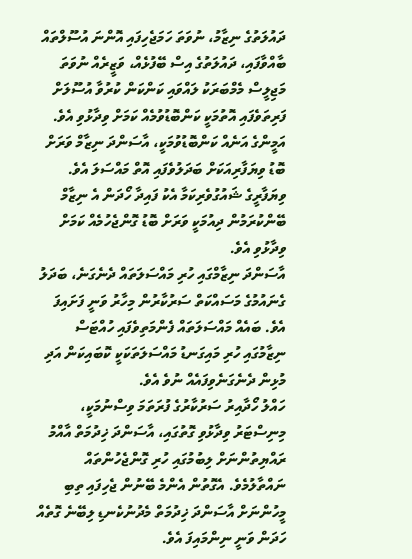ދައުލަތުގެ ނިޒާމު، ނުވަތަ ހަމަޖެހިފައި އޮންނަ އުސޫލްތައް ބާއްވާފައި، ދައުލަތުގެ އިސް ބޭފުޅެއް، ވަޒީރެއް ނުވަތަ މަޖިލީސް މެމްބަރަކު ލައްވައި ކަންކަން ކުރުވާ އުސޫލަށް ފަރިތަވެފައި އޮތުމަކީ ކަންބޮޑުވުމެއް ކަމަށް ވިދާޅުވި އެވެ.
އަމީންގެ އަނެއް ކަންބޮޑުވުމަކީ، އާސަންދަ ނިޒާމް ވަރަށް ބޮޑު ވިޔަފާރިއަކަށް ބަދަލުވެފައި އޮތް މައްސަލަ އެވެ. ވިޔަފާރީގެ ޝައުގުވެރިކަމާ އެކު ފައިދާ ހޯދަން އެ ނިޒާމް ބޭންކުރަމުން ދިއުމަކީ ވަރަށް ބޮޑު ގޮންޖެހުމެއް ކަމަށް ވިދާޅުވި އެވެ.
އާސަންދަ ނިޒާމްގައި ހުރި މައްސަލަތައް ދެނެގަނެ، ބަދަލު ގެނައުމުގެ މަސައްކަތް ސަރުކާރުން މިހާރު ވަނީ ފަށައިފަ އެވެ. ބައެއް މައްސަލަތައް ފެންމަތިވެފައި ހުއްޓަސް ނިޒާމުގައި ހުރި މައިގަނޑު މައްސަލަތަކަކީ ކޮބައިކަން އަދި މުޅިން ދެނެގަނެވިފައެއް ނުވެ އެވެ.
ހައްލު ހޯދާއިރު ސަރުކާރުގެ ފުރަތަމަ ވިސްނުމަކީ، މިނިސްޓަރު ވިދާޅުވި ގޮތުގައި، އާސަންދަ ޚިދުމަތް އާއްމު ރައްޔިތުންނަށް ލިބުމުގައި ހުރި ގޮންޖެހުންތައް ނައްތާލުމެވެ. އެގޮތުން އެންމެ ބޭނުން ޖެހިފައި ތިބި މީހުންނަށް އާސަންދަ ޚިދުމަތް މެދުނުކެނޑި ލިބޭނެ ގޮތެއް ހަދަން ވަނީ ނިންމައިފަ އެވެ.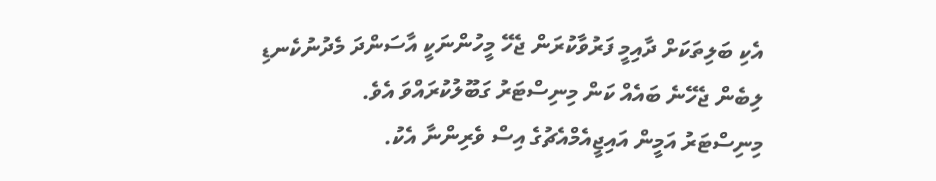އެކި ބަލިތަކަށް ދާއިމީ ފަރުވާކުރަން ޖެހޭ މީހުންނަކީ އާސަންދަ މެދުނުކެނޑި ލިބެން ޖެހޭނެ ބައެއް ކަން މިނިސްޓަރު ގަބޫލުކުރައްވަ އެވެ.
މިނިސްޓަރު އަމީން އައިޖީއެމްއެޗުގެ އިސް ވެރިންނާ އެކު.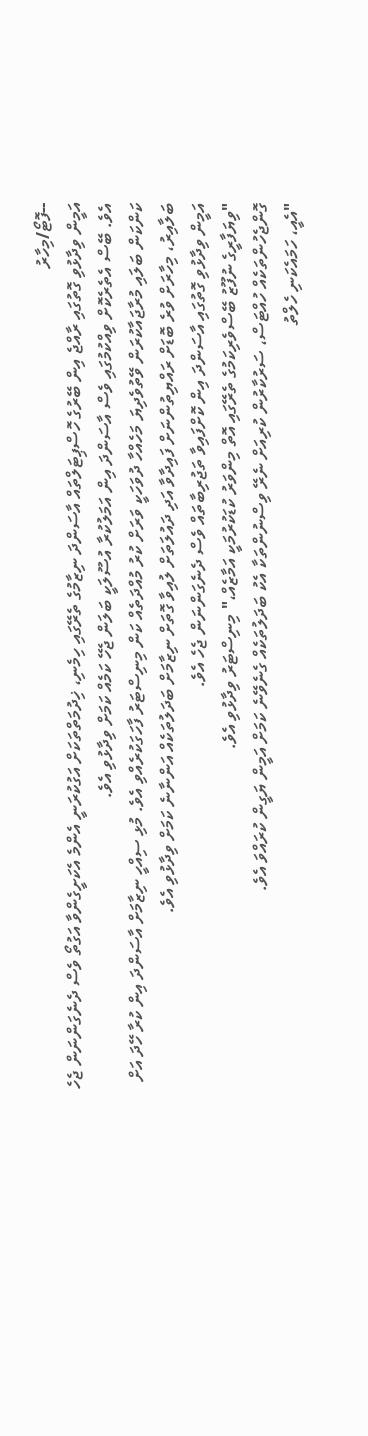--ފޮޓޯ/މިހާރު
އަމީން ވިދާޅުވި ގޮތުގައި ރާއްޖެ އިން ބޭރުގެ ހޮސްޕިޓަލްތައް އާސަންދަ ނިޒާމުގެ ތެރޭގައި ހިމެނި، ޚިދުމަތްތަކަށް އަގުކުރަނީ އެންމެ އެކަށީގެންވާ އަގުތޯ ވެސް ދެނެގަންނަން ޖެހެ އެވެ. ބޭސް އެތެރެކޮށް ވިއްކުމުގައި ވެސް އާސަންދަ އިން އަމަލުކުރާ އުސޫލަކީ ބަލަން ޖެހޭ ކަމެއް ކަމަށް ވިދާޅުވި އެވެ.
ކަންކަން ބަލައި މުރާޖައާކުރަން ވޭތުވެދިޔަ މަހެއްހާ ދުވަހަކީ ވަރަށް ކުރު މުއްދަތެއް ކަން މިނިސްޓަރު ފާހަގަކުރެއްވި އެވެ. މުޅި ސިއްހީ ނިޒާމަށް އާސަންދަ އިން ކުރާ ހޭދަ އަށް ބަލާއިރު، މިހާރަށް ވުރެ ބޮޑަށް ރައްޔިތުންނަށް ފައިދާވާ އަދި ދައުލަތަށް ލުއިވާ ގޮތަށް ނިޒާމަށް ބަދަލުތަކެއް އަންނާނެ ކަމަށް ވިދާޅުވި އެވެ.
އަމީން ވިދާޅުވި ގޮތުގައި އާސަންދަ އިން ކޮށްފައިވާ ތަޖުރިބާތައް ވެސް ދެނެގަންނަން ޖެހެ އެވެ.
"ވިޔަފާރީގެ ނުފޫޒު ބޭސްވެރިކަމުގެ ތެރޭގައި އޮތް މިންވަރު ކުޑަކުރުމަކީ އަމާޒެއް،" މިނިސްޓަރު ވިދާޅުވި އެވެ.
ގޮންޖެހުންތަކެއް ހުއްޓަސް، ސަރުކާރުން ކުރިއަށް ނެރޭ ވިސްނުންތަކާ އެކު ބަދަލުތަކެއް ގެނެވޭނެ ކަމަށް އަމީން ޔަގީން ކުރައްވަ އެވެ.
"އެއީ، ހަމައެކަނި ހެލްތު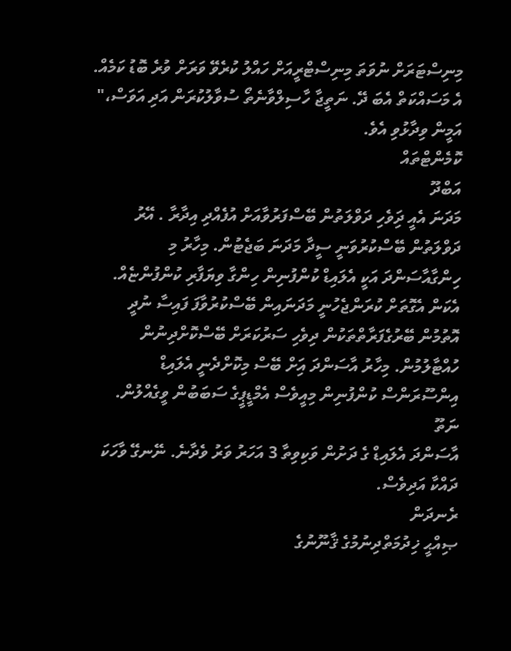މިނިސްޓަރަށް ނުވަތަ މިނިސްޓްރީއަށް ހައްލު ކުރެވޭ ވަރަށް ވުރެ ބޮޑު ކަމެއް. އެ މަސައްކަތް އެބަ ދޭ. ނަތީޖާ ހާސިލްވާނެތޯ ސުވާލުކުރަން އަދި އަވަސް،" އަމީން ވިދާޅުވި އެވެ.
ކޮމެންޓްތައް
އަބްދޫ
މަދަނަ އެއީ ދަިވެހި ދަވްލަތުން ބޭސްފަރުވާއަށް އުފެއްދި އިދާރާ . އޭރު ދަވްލަތުން ބޭސްކުރުވަނީ ސީދާ މަދަނަ ބަޖެޓުން. މިހާރު މި ހިންގާއާސަންދަ އަކީ އެލައިޑް ކުންފުނިން ހިންގާ ވިޔަފާރި ކުންފުންޏެއް. އެކަން އެގޮތަށް ކުރަންޖެހުނީ މަދަނައިން ބޭސްކުރުވާފަ ފައިސާ ނުދީ އޮތުމުން ބޭރުގެފަރާތްތަކުން ދިވެހި ސަރުކަރަށް ބޭސްކޮށްދިނުން ހުއްޓާލުމުން. މިހާރު އާސަންދަ އަިށް ބޭސް މިކޮށްދެނީ އެލައިޑް އިންސޫރަންސް ކުންފުނިން މިއީވެސް އެމްޑީޕީގެ ސަބަބުން ވީގެއްލުން.
ނަތޫ
އާސަންދަ އެލައިޑް ގެ ދަށުން ވަކިވިތާ 3 އަހަރު ވަރު ވެދާނެ. ނޭނގޭ ވާހަކަ ދައްކާ އަދިވެސް.
ރެނދަން
ޞިއްޙީ ޚިދުމަތްދިނުމުގެ ޤާނޫނުގެ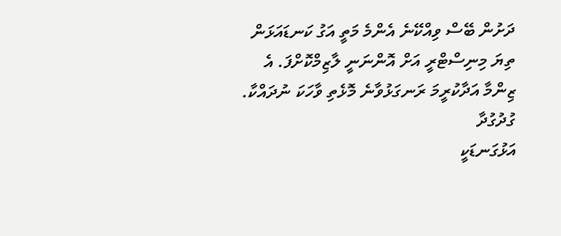ދަށުން ބޭސް ވިއްކޭނެ އެންމެ މަތީ އަގު ކަނޑައަޅަން ތިޔަ މިނިސްޓްރީ އަށް އޮންނަނީ ލާޒިމްކޮށްފަ. އެ ޒިންމާ އަދާކުރީމަ ރަނގަޅުވާނެ މޮޅެތި ވާހަކަ ނުދައްކާ.
ގުދުގުދާ
އަޅުގަނޑަކީ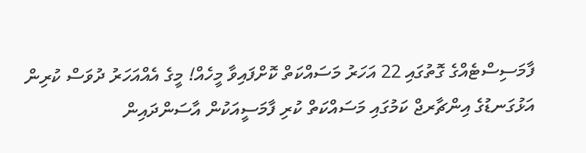ފާމަސިސްޓެއްގެ ގޮތުގައި 22 އަހަރު މަސައްކަތް ކޮށްފައިވާ މީހެއް! މީގެ އެއްއަހަރު ދުވަސް ކުރިން އަޅުގަނޑުގެ އިންޗާރޖް ކަމުގައި މަސައްކަތް ކުރި ފާމަސީއަކުން އާސަންދައިން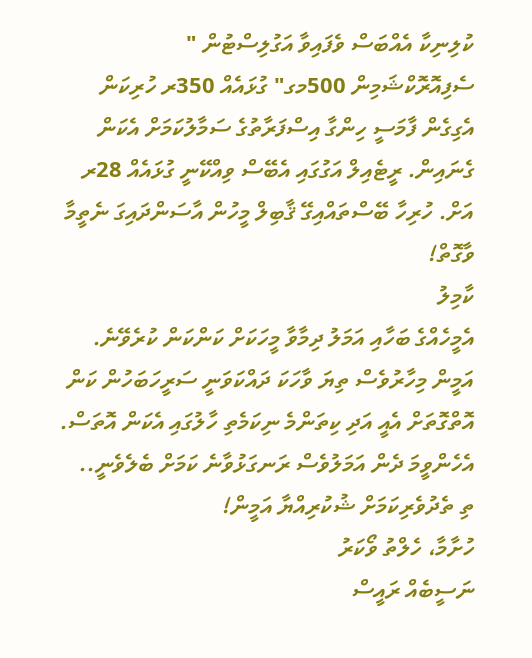ކުލިނިކާ އެއްބަސް ވެފައިވާ އަގުލިސްޓުން " ސެފިއޮރޮކްޝަމިން 500މގ" ގުޅައެއް 350ރ ހުރިކަން އެގިގެން ފާމަސީ ހިންގާ އިސްފަރާތުގެ ސަމާލުކަމަށް އެކަން ގެނައިން. ރީޓެއިލް އަގުގައި އެބޭސް ވިއްކޭނީ ގުޅައެއް 28ރ އަށް. ހުރިހާ ބޭސްތައްއިގޭ ޤާބިލް މީހުން އާސަންދައިގަ ނެތީމާ ވާގޮތް!
ކާމިލު
އެމީހެއްގެ ބަހާއި އަމަލު ދިމާވާ މީހަކަށް ކަންކަން ކުރެވޭނެ. އަމީން މިހާރުވެސް ތިޔަ ވާހަކަ ދައްކަވަނީ ސަރީހަބަހުން ކަން އޮތްގޮތަށް އެއީ އަދި ކިތަންމެ ނިކަމެތި ހާލުގައި އެކަން އޮތަސް. އެހެންވީމަ ދެން އަމަލުވެސް ރަނގަޅުވާނެ ކަމަށް ބެލެވެނީ.. ތި ތެދުވެރިކަމަށް ޝުކުރިއްޔާ އަމީން!
ހުށާމާ، ހެލްތު ވޯކަރު
ނަސީބެއް ރައީސް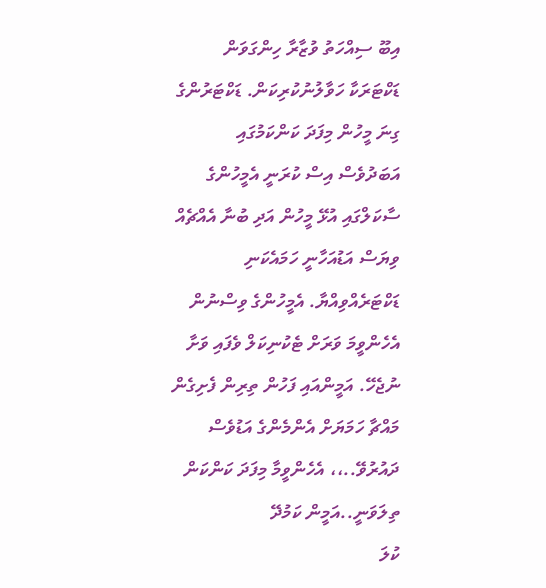އިބޫ ސިއްހަތު ވުޒާރާ ހިންގަވަން ޑަކްޓަރަކާ ހަވާލުނުކުރިކަން. ޑަކްޓަރުންގެ ގިނަ މީހުން މިފަދަ ކަންކަމުގައި އަބަދުވެސް އިސް ކުރަނީ އެމީހުންގެ ސާކަލްގައި އުޅޭ މީހުން އަދި ބުނާ އެއްޗެއް ވިޔަސް އަޑުއަހާނީ ހަމައެކަނި ޑަކްޓަރެއްވިއްޔާ. އެމީހުންގެ ވިސްނުން އެހެންވީމަ ވަރަށް ޓެކުނިކަލް ވެފައި ވަށާ ނުޖެހޭ. އަމީންއައި ފަހުން ތިރިން ފެށިގެން މައްޗާ ހަމަޔަށް އެންމެންގެ އަޑުވެސް ދައުރުވޭ..،، އެހެންވީމާ މިފަދަ ކަންކަން ތިލަވަނީ..އަމީން ކަމުދޭ
ކުލަ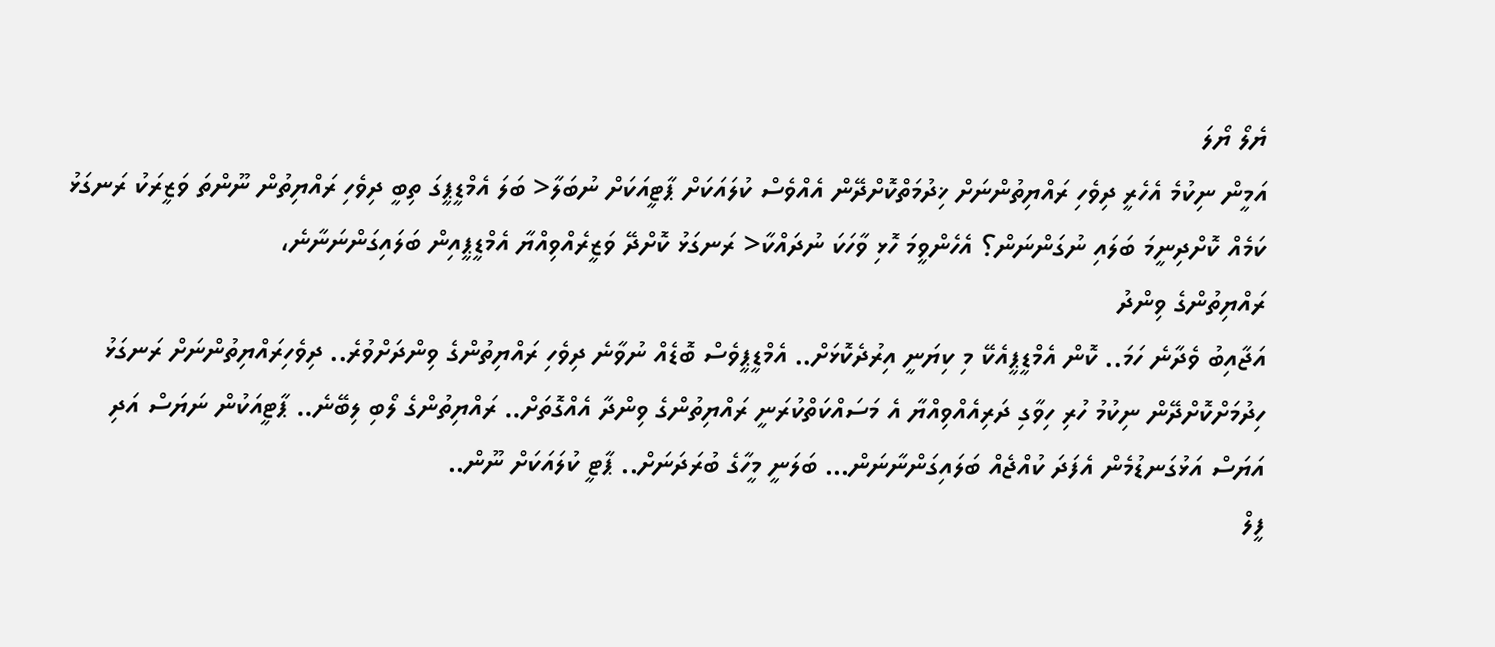ޔެލޯ ޔޯލަ
އަމީން ނިކުމެ އެހެރީ ދިވެހި ރައްޔިތުންނަށް ޚިދުމަތްކޮށްދޭން އެއްވެސް ކުލައަކަށް ޕާޓީއަކަށް ނުބަލާ< ބަލަ އެމްޑީޕީގަ ތިބީ ދިވެހި ރައްޔިތުން ނޫންތަ ވަޒީރަކު ރަނގަޅު ކަމެއް ކޮށްދިނީމަ ބަލައި ނުގަންނަން؟ އެހެންވީމަ ހޮޅި ވާހަކަ ނުދައްކާ< ރަނގަޅު ކޮށްދޭ ވަޒީރެއްވިއްޔާ އެމްޑީޕީއިން ބަލައިގަންނަނާނެ،
ރައްޔިތުންގެ ވިންދު
އަޖާއިބު ވެދާނެ ހަމަ.. ކޮން އެމްޑީޕީއެކޭ މި ކިޔަނީ އިރުދެކޮޅަށް.. އެމްޑީޕީވެސް ބޮޑެއް ނުވާނެ ދިވެހި ރައްޔިތުންގެ ވިންދަށްވުރެ.. ދިވެހިރައްޔިތުންނަށް ރަނގަޅު ހިދުމަށްކޮށްދޭން ނިކުމު ހުރި ހިވާގި ދަރިއެއްވިއްޔާ އެ މަސައްކަތްކުރަނީ ރައްޔިތުންގެ ވިންދާ އެއްގޮތަށް.. ރައްޔިތުންގެ ލޯބި ލިބޭނެ.. ޕާޓީއަކުން ނަޔަސް އަދި އަޔަސް އަޅުގަނޑުމެން އެފަދަ ކުއްޖެއް ބަލައިގަންނާނަން... ބަލަނީ މީހާގެ ބުރަދަނަށް.. ޕާޓީ ކުލައަކަށް ނޫން..
ފީލް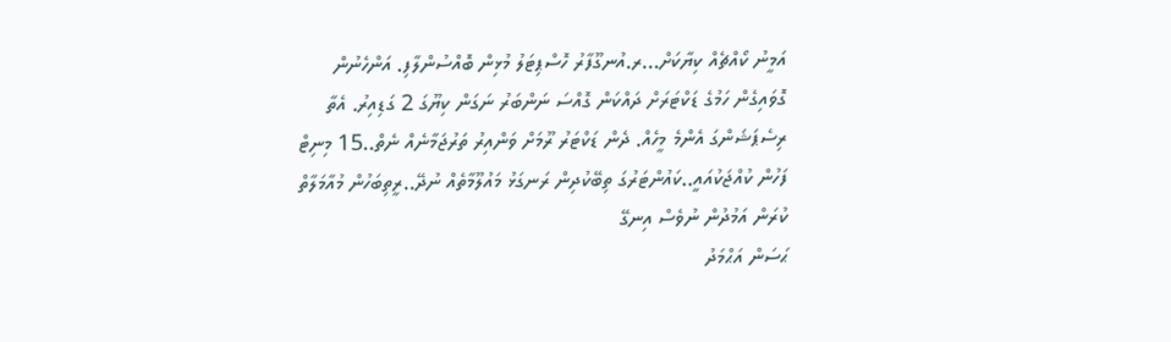އަމީނު ކޯއްޗެއް ކިޔާކަށް...ރ.އުނގޫފާރު ހޮސްޕިޓަލު މުޅިން ބޮއްސުންލާފި. އަންހެނުން ގޮވައިގެން ހަމުގެ ޑަކްޓަރަށް ދައްކަން ގޮއްސަ ނަންބަރު ނަގަން ކިޔޫގަ 2 ގަޑިއިރު. އެތާ ރިސެޕަޝަންގަ އެންމެ މީހެއް. ދެން ޑަކްޓަރު ރޫމަށް ވަންއިރު ތަރުޖަމާނެއް ނެތް..15 މިނިޓް ފަހުން ކުއްޖަކުއައީ..ކައުންޓަރުގަ ތިބޭކުދިން ރަނގަޅު މައުލޫމާތެއް ނުދޭ..ރީތިބަހުން މުއާމަލާތް ކުރަން އަމުދުން ނުވެސް އިނގޭ
ޙަސަން އަޙްމަދު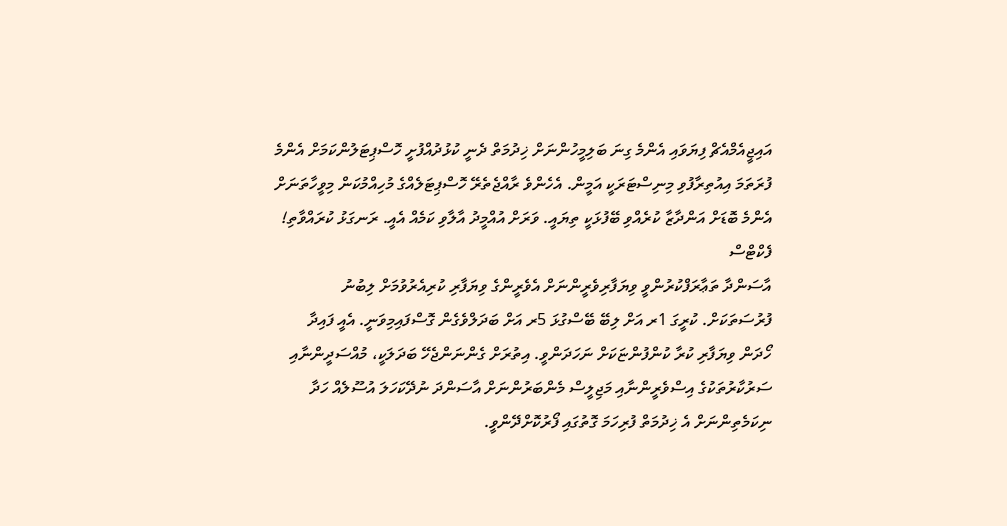އައިޖީއެމްއެޗް ފިޔަވައި އެންމެ ގިނަ ބަލިމީހުންނަށް ޚިދުމަތް ދެނީ ކުޅުދުއްފުށީ ހޮސްޕިޓަލުންކަމަށް އެންމެ ފުރަތަމަ އިއުތިރާފުވި މިނިސްޓަރަކީ އަމީން. އެހެންވެ ރާއްޖެތެރޭ ހޮސްޕިޓަލެއްގެ މުހިއްމުކަން މިވީހާތަނަށް އެންމެ ބޮޑަށް އަންދާޒާ ކުރެއްވި ބޭފުޅަކީ ތިޔައީ. ވަރަށް އުއްމީދު އާލާވި ކަމެއް އެއީ. ރަނގަޅު ކުރައްވާތި!
ފެކްޓްސް
އާސަންދާ ތަޢާރަފްކުރުންވީ ވިޔަފާރިވެރީންނަށް އެވެރީންގެ ވިޔަފާރި ކުރިއެރުވުމަށް ލިބުނު ފުރުސަތަކަށް. ކުރީގަ 1ރ އަށް ލިބޭ ބޭސްގުޅަ 5ރ އަށް ބަދަލްވެގެން ގޮސްފައިމިވަނީ. އެއީ ފައިދާ ހޯދަން ވިޔަފާރި ކުރާ ކުންފުންޏަކަށް ނަހަދަންވީ. އިތުރަށް ގެންނަންޖެހޭ ބަދަލަކީ، މުއްސަދީންނާއި ސަރުކާރުތަކުގެ އިސްވެރީންނާއި މަޖިލީސް މެންބަރުންނަށް އާސަންދަ ނުދޭކަހަލަ އުސޫލެއް ހަދާ ނިކަމެތިންނަށް އެ ޚިދުމަތް ފުރިހަމަ ގޮތުގައި ފޯރުކޮށްދޭންވީ.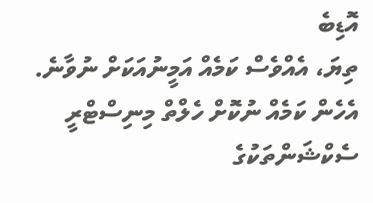އޮޑިބެ
ތިޔަ، އެއްވެސް ކަމެއް އަމީނުއަކަށް ނުވާނެ. އެހެން ކަމެއް ނުކޮށް ހެލްތް މިނިސްޓްރީ ސެކްޝަންތަކުގެ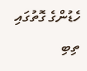ހެޑުންގެ ގޮތުގައި ތިބި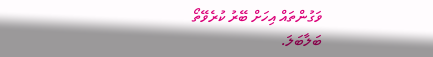ވަގުންތައް އިހަށް ބޭރު ކުރެވޭތޯ ބަލާބަލަ.